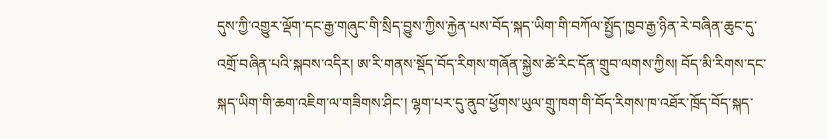དུས་ཀྱི་འགྱུར་ལྡོག་དང་རྒྱ་གཞུང་གི་སྲིད་བྱུས་ཀྱིས་རྐྱེན་པས་བོད་སྐད་ཡིག་གི་བཀོལ་སྤྱོད་ཁྱབ་རྒྱ་ཉིན་རེ་བཞིན་ཆུང་དུ་འགྲོ་བཞིན་པའི་སྐབས་འདིར། ཨ་རི་གནས་སྡོད་བོད་རིགས་གཞོན་སྐྱེས་ཚེ་རིང་དོན་གྲུབ་ལགས་ཀྱིས། བོད་མི་རིགས་དང་སྐད་ཡིག་གི་ཆག་འཇིག་ལ་གཟིགས་ཤིང་། ལྷག་པར་དུ་ནུབ་ཕྱོགས་ཡུལ་གྲུ་ཁག་གི་བོད་རིགས་ཁ་འཐོར་ཁྲོད་བོད་སྐད་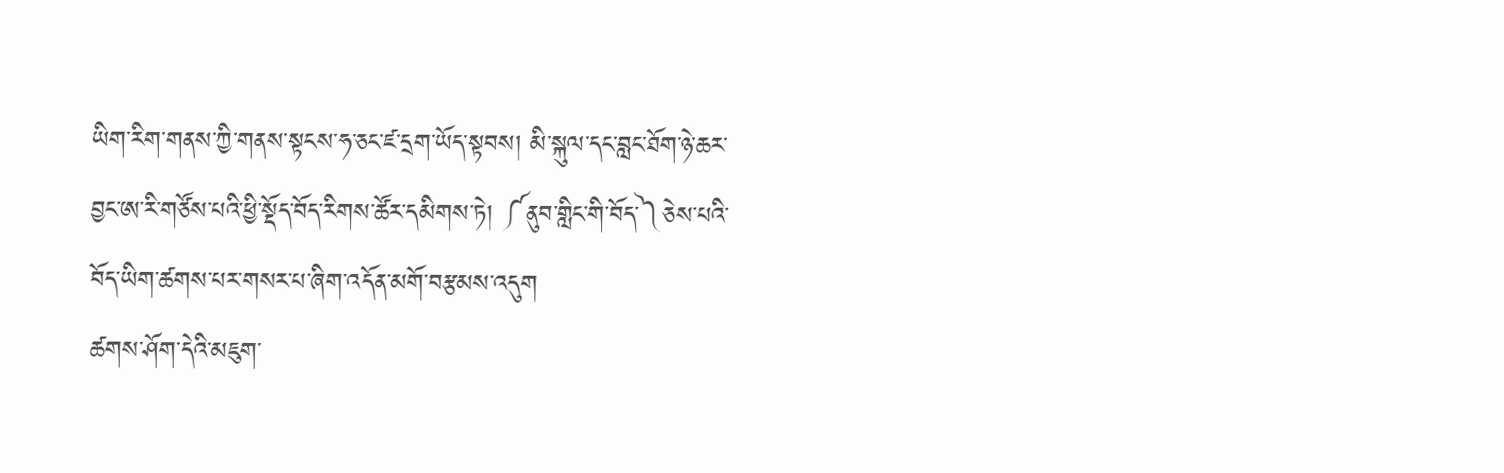ཡིག་རིག་གནས་ཀྱི་གནས་སྟངས་ཧ་ཅང་ཛ་དྲག་ཡོད་སྟབས། མི་སྐུལ་དང་བླང་ཐོག་ཉེ་ཆར་བྱང་ཨ་རི་གཙོས་པའི་ཕྱི་སྡོད་བོད་རིགས་ཚོར་དམིགས་ཏེ། ༼ནུབ་གླིང་གི་བོད་༽ཅེས་པའི་བོད་ཡིག་ཚགས་པར་གསར་པ་ཞིག་འདོན་མགོ་བརྩམས་འདུག
ཚགས་ཤོག་དེའི་མཇུག་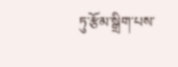ཏུ་རྩོམ་སྒྲིག་པས་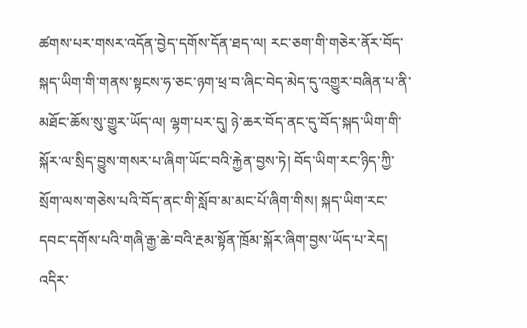ཚགས་པར་གསར་འདོན་བྱེད་དགོས་དོན་ཐད་ལ། རང་ཅག་གི་གཅེར་ནོར་བོད་སྐད་ཡིག་གི་གནས་སྟངས་ཧ་ཅང་ཉག་ཕྲ་བ་ཞིང་བེད་མེད་དུ་འགྱུར་བཞིན་པ་ནི་མཐོང་ཆོས་སུ་གྱུར་ཡོད་ལ། ལྷག་པར་དུ། ཉེ་ཆར་བོད་ནང་དུ་བོད་སྐད་ཡིག་གི་སྐོར་ལ་སྲིད་བྱུས་གསར་པ་ཞིག་ཡོང་བའི་རྐྱེན་བྱས་ཏེ། བོད་ཡིག་རང་ཉིད་ཀྱི་སྲོག་ལས་གཅེས་པའི་བོད་ནང་གི་སློབ་མ་མང་པོ་ཞིག་གིས། སྐད་ཡིག་རང་དབང་དགོས་པའི་གཞི་རྒྱ་ཆེ་བའི་རྔམ་སྟོན་ཁྲོམ་སྐོར་ཞིག་བྱས་ཡོད་པ་རེད། འདིར་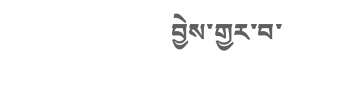བྱེས་གྱར་བ་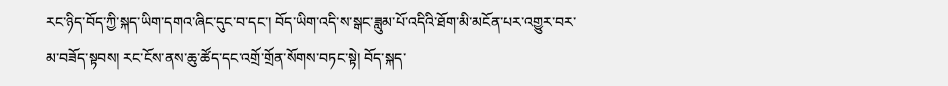རང་ཉིད་བོད་ཀྱི་སྐད་ཡིག་དགའ་ཞིང་དུང་བ་དང་། བོད་ཡིག་འདི་ས་སྒང་ཟླུམ་པོ་འདིའི་ཐོག་མི་མངོན་པར་འགྱུར་བར་མ་བཟོད་སྟབས། རང་ངོས་ནས་ཆུ་ཚོད་དང་འགྲོ་གྲོན་སོགས་བཏང་སྟེ། བོད་སྐད་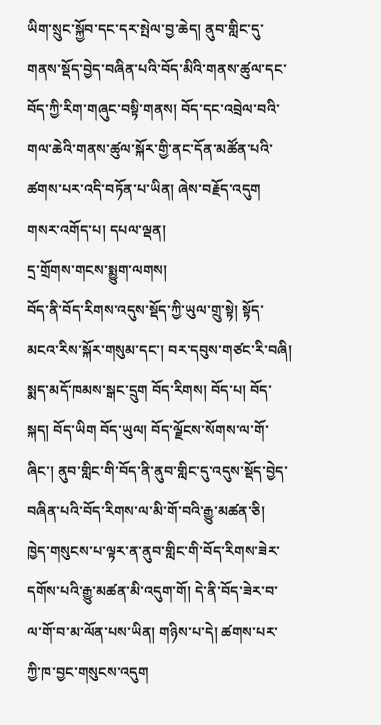ཡིག་སྲུང་སྐྱོབ་དང་དར་སྤེལ་བྱ་ཆེད། ནུབ་གླིང་དུ་གནས་སྡོད་བྱེད་བཞིན་པའི་བོད་མིའི་གནས་ཚུལ་དང་བོད་ཀྱི་རིག་གཞུང་བསྟི་གནས། བོད་དང་འབྲེལ་བའི་གལ་ཆེའི་གནས་ཚུལ་སྐོར་གྱི་ནང་དོན་མཚོན་པའི་ཚགས་པར་འདི་བཏོན་པ་ཡིན། ཞེས་བརྗོད་འདུག
གསར་འགོད་པ། དཔལ་ལྡན།
དྲ་གྲོགས་གངས་སྨྱུག་ལགས།
བོད་ནི་བོད་རིགས་འདུས་སྡོད་ཀྱི་ཡུལ་གྲུ་སྟེ། སྟོད་མངའ་རིས་སྐོར་གསུམ་དང་། བར་དབུས་གཙང་རི་བཞི། སྨད་མདོ་ཁམས་སྒང་དྲུག བོད་རིགས། བོད་པ། བོད་སྐད། བོད་ཡིག བོད་ཡུལ། བོད་ལྗོངས་སོགས་ལ་གོ་ཞིང་། ནུབ་གླིང་གི་བོད་ནི་ནུབ་གླིང་དུ་འདུས་སྡོད་བྱེད་བཞིན་པའི་བོད་རིགས་ལ་མི་གོ་བའི་རྒྱུ་མཚན་ཅི། ཁྱེད་གསུངས་པ་ལྟར་ན་ནུབ་གླིང་གི་བོད་རིགས་ཟེར་དགོས་པའི་རྒྱུ་མཚན་མི་འདུག་གོ། དེ་ནི་བོད་ཟེར་བ་ལ་གོ་བ་མ་ལོན་པས་ཡིན། གཉིས་པ་དེ། ཚགས་པར་ཀྱི་ཁ་བྱང་གསུངས་འདུག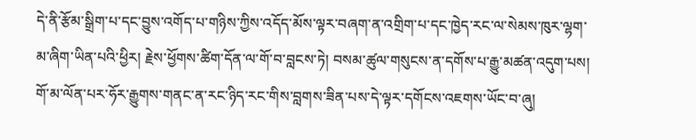དེ་ནི་རྩོམ་སྒྲིག་པ་དང་བྱུས་འགོད་པ་གཉིས་ཀྱིས་འདོད་མོས་ལྟར་བཞག་ན་འགྲིག་པ་དང་ཁྱེད་རང་ལ་སེམས་ཁུར་ལྷག་མ་ཞིག་ཡིན་པའི་ཕྱིར། རྗེས་ཕྱོགས་ཚིག་དོན་ལ་གོ་བ་བླངས་ཏེ། བསམ་ཚུལ་གསུངས་ན་དགོས་པ་རྒྱུ་མཚན་འདུག་པས། གོ་མ་ལོན་པར་ཧོར་རྒྱུགས་གནང་ན་རང་ཉིད་རང་གིས་བླགས་ཟིན་པས་དེ་ལྟར་དགོངས་འཇགས་ཡོང་བ་ཞུ།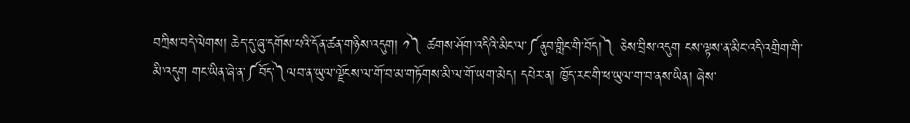བཀྲིས་བདེ་ལེགས། ཆེད་དུ་ཞུ་དགོས་པའི་དོན་ཚན་གཉིས་འདུག། ༡༽ ཚགས་ཤོག་འདིའི་མིང་ལ་༼ནུབ་གླིང་གི་བོད།༽ ཅེས་བྲིས་འདུག ངས་ལྟས་ན་མིང་འདི་འགྲིག་གི་མི་འདུག གང་ཡིན་ཞེ་ན་༼བོད་༽ལབ་ན་ཡུལ་ལྗོངས་ལ་གོ་བ་མ་གཏོགས་མི་ལ་གོ་ཡག་མེད། དཔེར་ན། ཁྱོད་རང་གི་ཕ་ཡུལ་ག་བ་ནས་ཡིན། ཞེས་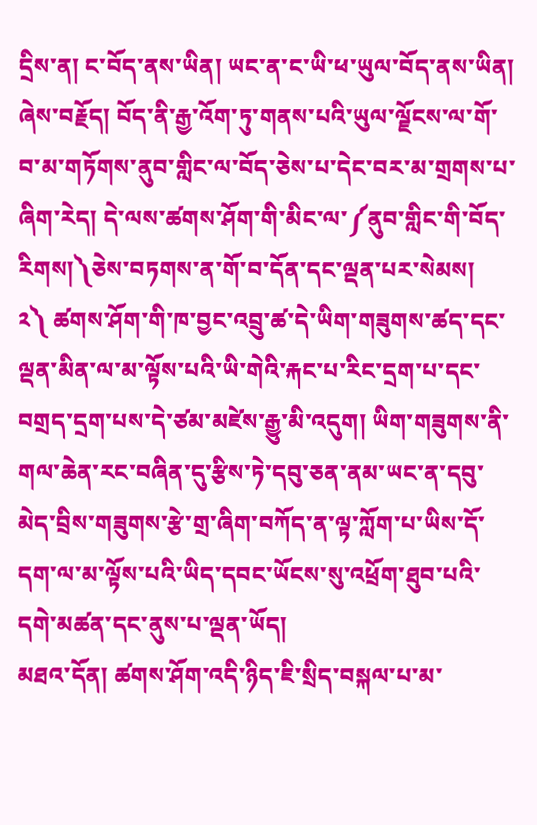དྲིས་ན། ང་བོད་ནས་ཡིན། ཡང་ན་ང་ཡི་ཕ་ཡུལ་བོད་ནས་ཡིན། ཞེས་བརྗོད། བོད་ནི་རྒྱ་འོག་ཏུ་གནས་པའི་ཡུལ་ལྗོངས་ལ་གོ་བ་མ་གཏོགས་ནུབ་གླིང་ལ་བོད་ཅེས་པ་དེང་བར་མ་གྲགས་པ་ཞིག་རེད། དེ་ལས་ཚགས་ཤོག་གི་མིང་ལ་༼ནུབ་གླིང་གི་བོད་རིགས།༽ཅེས་བཏགས་ན་གོ་བ་དོན་དང་ལྡན་པར་སེམས།
༢༽ ཚགས་ཤོག་གི་ཁ་བྱང་འབྲུ་ཚ་དེ་ཡིག་གཟུགས་ཚད་དང་ལྡན་མིན་ལ་མ་ལྟོས་པའི་ཡི་གེའི་རྐང་པ་རིང་དྲག་པ་དང་བགྲད་དྲག་པས་དེ་ཙམ་མཛེས་རྒྱུ་མི་འདུག། ཡིག་གཟུགས་ནི་གལ་ཆེན་རང་བཞིན་དུ་རྩིས་ཏེ་དབུ་ཅན་ནམ་ཡང་ན་དབུ་མེད་བྲིས་གཟུགས་རྩེ་གྲ་ཞིག་བཀོད་ན་ལྟ་ཀློག་པ་ཡིས་དོ་དག་ལ་མ་ལྟོས་པའི་ཡིད་དབང་ཡོངས་སུ་འཕྲོག་ཐུབ་པའི་དགེ་མཚན་དང་ནུས་པ་ལྡན་ཡོད།
མཐའ་དོན། ཚགས་ཤོག་འདི་ཉིད་ཇི་སྲིད་བསྐལ་པ་མ་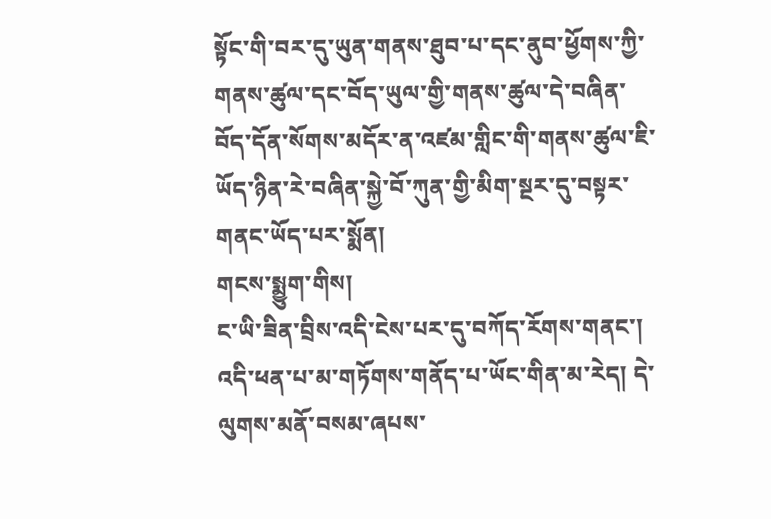སྟོང་གི་བར་དུ་ཡུན་གནས་ཐུབ་པ་དང་ནུབ་ཕྱོགས་ཀྱི་གནས་ཚུལ་དང་བོད་ཡུལ་གྱི་གནས་ཚུལ་དེ་བཞིན་བོད་དོན་སོགས་མདོར་ན་འཛམ་གླིང་གི་གནས་ཚུལ་ཇི་ཡོད་ཉིན་རེ་བཞིན་སྐྱེ་བོ་ཀུན་གྱི་མིག་སྔར་དུ་བསྟར་གནང་ཡོད་པར་སྨོན།
གངས་སྨྱུག་གིས།
ང་ཡི་ཟིན་བྲིས་འདི་ངེས་པར་དུ་བཀོད་རོགས་གནང་། འདི་ཕན་པ་མ་གཏོགས་གནོད་པ་ཡོང་གིན་མ་རེད། དེ་ལུགས་མནོ་བསམ་ཞཔས་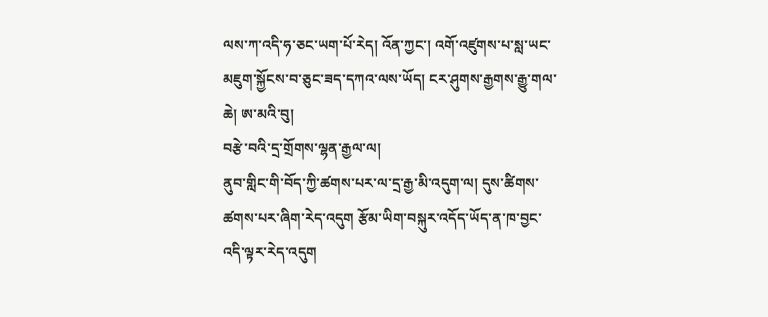ལས་ཀ་འདི་ཧ་ཅང་ཡག་པོ་རེད། འོན་ཀྱང་། འགོ་འཛུགས་པ་སླ་ཡང་མཇུག་སྐྱོངས་བ་ཅུང་ཟད་དཀའ་ལས་ཡོད། ངར་ཤུགས་རྒྱགས་རྒྱུ་གལ་ཆེ། ཨ་མའི་བུ།
བརྩེ་བའི་དྲ་གྲོགས་ལྷན་རྒྱལ་ལ།
ནུབ་གླིང་གི་བོད་ཀྱི་ཚགས་པར་ལ་དྲ་རྒྱ་མི་འདུག་ལ། དུས་ཚིགས་ཚགས་པར་ཞིག་རེད་འདུག རྩོམ་ཡིག་བསྐུར་འདོད་ཡོད་ན་ཁ་བྱང་འདི་ལྟར་རེད་འདུག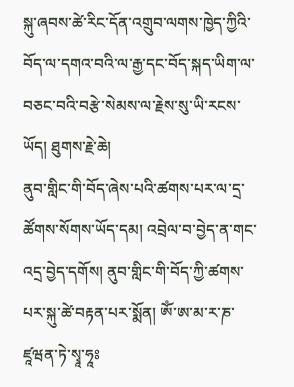སྐུ་ཞབས་ཚེ་རིང་དོན་འགྲུབ་ལགས་ཁྱེད་ཀྱིའི་བོད་ལ་དགའ་བའི་ལ་རྒྱ་དང་བོད་སྐད་ཡིག་ལ་བཅང་བའི་བརྩེ་སེམས་ལ་རྗེས་སུ་ཡི་རངས་ཡོད། ཐུགས་རྗེ་ཆེ།
ནུབ་གླིང་གི་བོད་ཞེས་པའི་ཚགས་པར་ལ་དྲ་ཚོགས་སོགས་ཡོད་དམ། འབྲེལ་བ་བྱེད་ན་གང་འདྲ་བྱེད་དགོས། ནུབ་གླིང་གི་བོད་ཀྱི་ཚགས་པར་སྐུ་ཚེ་བརྟན་པར་སྨོན། ཨོཾ་ཨ་མ་ར་ཎ་ཛཱཝན་ཏེ་སྭཱ་ཧཱཿ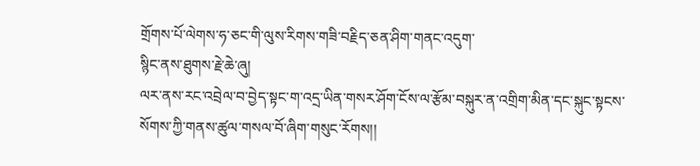གྲོགས་པོ་ལེགས་ཧ་ཅང་གི་ལུས་རིགས་གཟི་བརྗིད་ཅན་ཤིག་གནང་འདུག་
སྙིང་ནས་ཐུགས་རྗེ་ཆེ་ཞུ།
ལར་ནས་རང་འབྲེལ་བ་བྱེད་སྟང་ག་འདྲ་ཡིན་གསར་ཤོག་ངོས་ལ་རྩོམ་བསྐུར་ན་འགྲིག་མིན་དང་སྐུང་སྟངས་སོགས་ཀྱི་གནས་ཚུལ་གསལ་བོ་ཞིག་གསུང་རོགས།།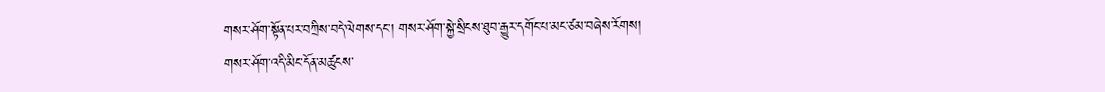གསར་ཤོག་སྟོན་པར་བཀྲིས་བདེ་ལེགས་དང་། གསར་ཤོག་སྐྱེ་སྲིངས་ཐུབ་རྒྱུར་དགོང་པ་མང་ཙམ་བཞེས་རོགས།
གསར་ཤོག་འདི་མིང་དོན་མཚུངས་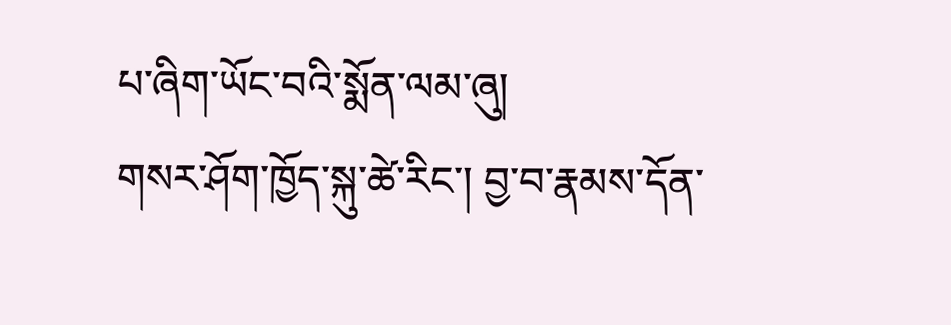པ་ཞིག་ཡོང་བའི་སྨོན་ལམ་ཞུ།
གསར་ཤོག་ཁྱོད་སྐུ་ཚེ་རིང་། བྱ་བ་རྣམས་དོན་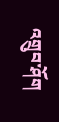འགྲུབ་ཤོག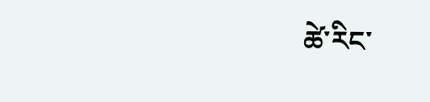ཚེ་རིང་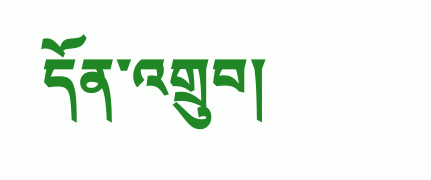དོན་འགྲུབ།